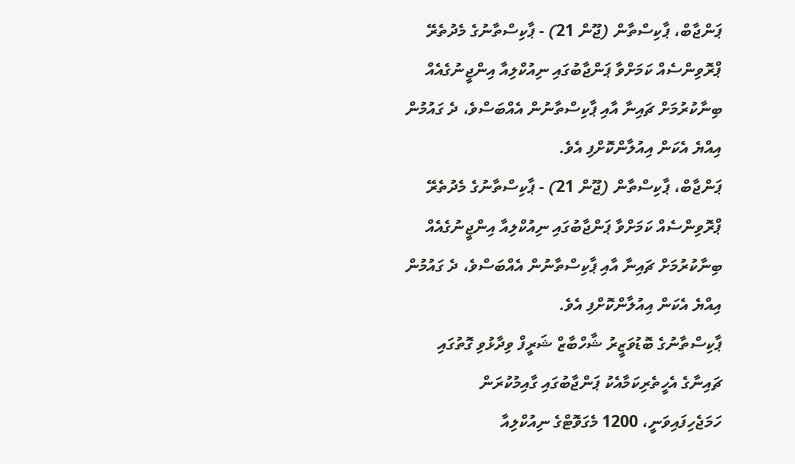ޕަންޖާބް، ޕާކިސްތާން (ޖޫން 21) - ޕާކިސްތާނުގެ މެދުތެރޭ ޕްރޮވިންސެއް ކަމަށްވާ ޕަންޖާބުގައި ނިއުކްލިއާ އިންޖީނުގެއެއް ބިނާކުރުމަށް ޗައިނާ އާއި ޕާކިސްތާނުން އެއްބަސްވެ، ދެ ގައުމުން އިއްޔެ އެކަން އިއުލާންކޮށްފި އެވެ.
ޕަންޖާބް، ޕާކިސްތާން (ޖޫން 21) - ޕާކިސްތާނުގެ މެދުތެރޭ ޕްރޮވިންސެއް ކަމަށްވާ ޕަންޖާބުގައި ނިއުކްލިއާ އިންޖީނުގެއެއް ބިނާކުރުމަށް ޗައިނާ އާއި ޕާކިސްތާނުން އެއްބަސްވެ، ދެ ގައުމުން އިއްޔެ އެކަން އިއުލާންކޮށްފި އެވެ.
ޕާކިސްތާނުގެ ބޮޑުވަޒީރު ޝާހްބާޒް ޝަރީފް ވިދާޅުވި ގޮތުގައި ޗައިނާގެ އެހީތެރިކަމާއެކު ޕަންޖާބުގައި ގާއިމުކުރަން ހަމަޖެހިފައިވަނީ، 1200 މެގަވޮޓްގެ ނިއުކްލިއާ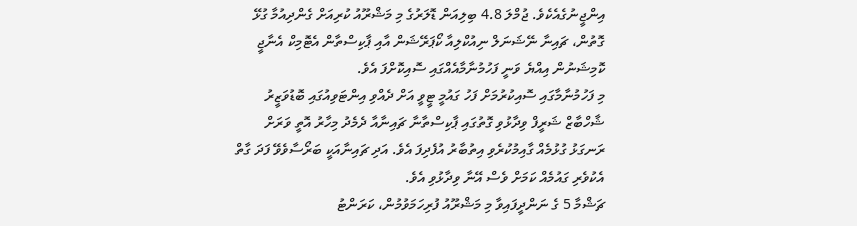އިންޖީނުގެއެކެވެ. ޖުމްލަ 4.8 ބިލިއަން ޑޮލަރުގެ މި މަޝްރޫއު ކުރިއަށް ގެންދިއުމާ ގުޅޭ ގޮތުން، ޗައިނާ ނޭޝަނަލް ނިއުކްލިއާ ކޯޕަރޭޝަން އާއި ޕާކިސްތާން އެޓޮމިކް އެނާޖީ ކޮމިޝަނުން އިއްޔެ ވަނީ ފަހުމުނާމާއެއްގައި ސޮއިކޮށްފަ އެވެ.
މި ފަހުމުނާމާގައި ސޮއިކުރުމަށް ފަހު ގައުމީ ޓީވީ އަށް ދެއްވި އިންޓަވިއުގައި ބޮޑުވަޒީރު ޝާހްބާޒް ޝަރީފް ވިދާޅުވި ގޮތުގައި ޕާކިސްތާނާ ޗައިނާއާ ދެމެދު މިހާރު އޮތީ ވަރަށް ރަނގަޅު ގުޅުމެއް ގާއިމުކުރެވި އިތުބާރު އުފެދިފަ އެވެ. އަދި ޗައިނާއަކީ ބަރޯސާވެވޭ ފަދަ ގާތް އެކުވެރި ގައުމެއް ކަމަށް ވެސް އޭނާ ވިދާޅުވި އެވެ.
ޗަޝްމާ 5 ގެ ނަންދީފައިވާ މި މަޝްރޫއު ފުރިހަމަވުމުން، ކަރަންޓު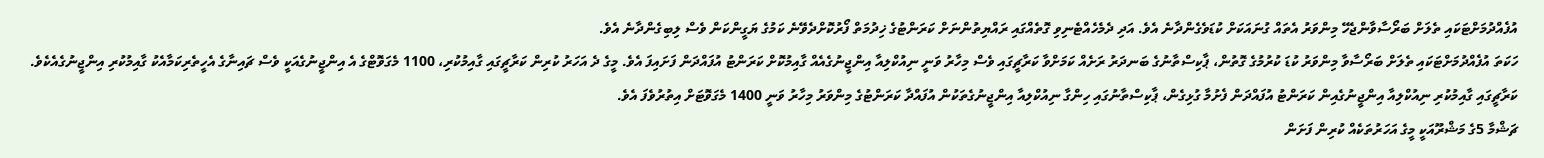އުފެއްދުމަށްޓަކައި ތެލަށް ބަރޯސާވާންޖެހޭ މިންވަރު އެތައް ގުނައަކަށް ކުޑަވެގެންދާނެ އެވެ. އަދި ދެމެހެއްޓެނިވި ގޮތެއްގައި ރައްޔިތުންނަށް ކަރަންޓުގެ ޚިދުމަތް ފޯރުކޮށްދެވޭނެ ކަމުގެ ޔަގީންކަން ވެސް ލިބިގެންދާނެ އެވެ.
ހަކަތަ އުފެއްދުމަށްޓަކައި ތެލަށް ބަރޯސާވާ މިންވަރު ކުޑަ ކުރުމުގެ ގޮތުން، ޕާކިސްތާނުގެ ބަނދަރު ރަށެއް ކަމަށްވާ ކަރާޗީގައި ވެސް މިހާރު ވަނީ ނިއުކްލިއާ އިންޖީނުގެއެއް ގާއިމުކޮށް ކަރަންޓު އުފައްދަން ފަށައިފަ އެވެ. މީގެ ދެ އަހަރު ކުރިން ކަރާޗީގައި ގާއިމުކުރި، 1100 މެގަވޮޓްގެ އެ އިންޖީނުގެއަކީ ވެސް ޗައިނާގެ އެހީތެރިކަމާއެކު ގާއިމުކުރި އިންޖީނުގެއެކެވެ.
ކަރާޗީގައި ގާއިމުކުރި ނިއުކްލިއާ އިންޖީނުގެއިން ކަރަންޓު އުފައްދަން ފެށުމާ ގުޅިގެން، ޕާކިސްތާނުގައި ހިންގާ ނިއުކްލިއާ އިންޖީނުގެތަކުން އުފައްދާ ކަރަންޓުގެ މިންވަރު މިހާރު ވަނީ 1400 މެގަވޮޓަށް އިތުރުވެފަ އެވެ.
ޗަޝްމާ 5ގެ މަޝްރޫއަކީ މީގެ އަހަރުތަކެއް ކުރިން ފަށަން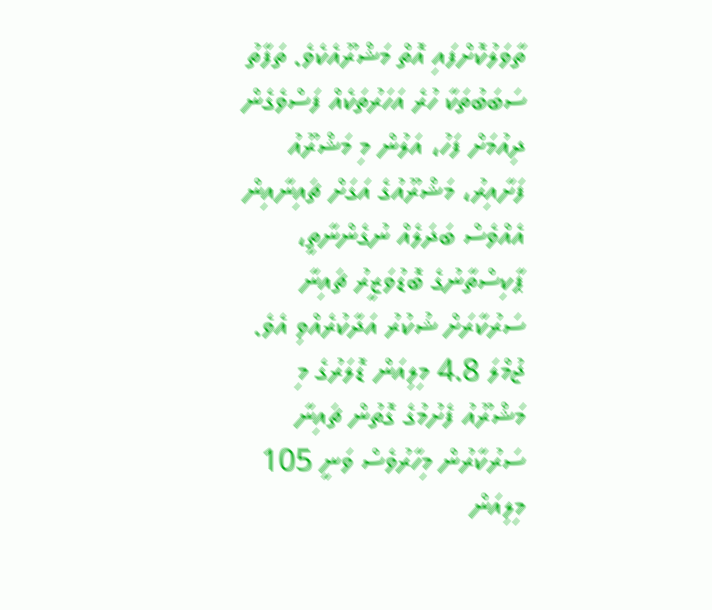ތާވަލުކޮށްފައި އޮތް މަޝްރޫއެކެވެ. ތަފާތު ސަބަބުތަކާ ހުރެ އަހަރުތަކެއް ފަސްވެގެން ދިއުމަށް ފަހު، އަލުން މި މަޝްރޫއު ފަށާއިރު، މަޝްރޫއުގެ އަގަށް ޗައިނާއިން އެއްވެސް ބަދަލެއް ނުގެންނާތީ، ޕާކިސްތާނުގެ ބޮޑުވަޒީރު ޗައިނާ ސަރުކާރަށް ޝުކުރު އަދާކުރެއްވި އެވެ.
ޖުމްލަ 4.8 މިލިއަން ޑޮލަރުގެ މި މަޝްރޫއު ފެށުމުގެ ގޮތުން ޗައިނާ ސަރުކާރުން މިހާރުވެސް ވަނީ 105 މިލިއަން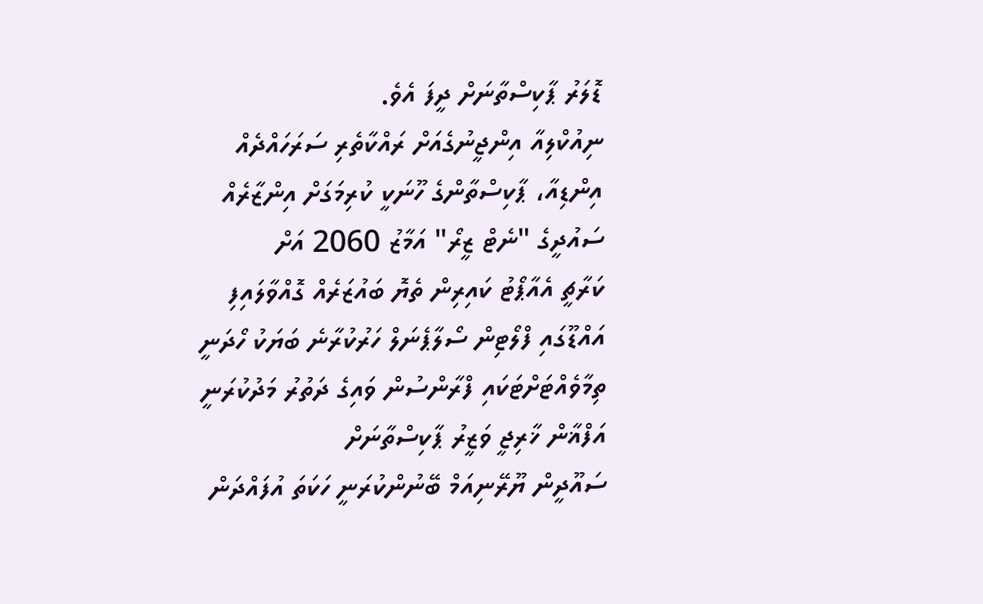ޑޮލަރު ޕާކިސްތާނަށް ދީފަ އެވެ.
ނިއުކްލިއާ އިންޖީނުގެއަށް ރައްކާތެރި ސަރަހައްދެއް
އިންޑިއާ، ޕާކިސްތާންގެ ހޫނަކީ ކުރިމަގަށް އިންޒާރެއް
ސައުދީގެ "ނެޓް ޒީރޯ" އަމާޒު 2060 އަށް
ކަރާޗީ އެއާޕޯޓު ކައިރިން ތެޔޮ ބައުޒަރެއް ގޮއްވާލައިފި
އައްޑޫގައި ފްލޯޓިން ސޯލާޕެނަލް ހަރުކުރާނެ ބަޔަކު ހޯދަނީ
ތިމާވެއްޓަށްޓަކައި ފްރާންސުން ވައިގެ ދަތުރު މަދުކުރަނީ
އަފްޣާން ޚާރިޖީ ވަޒީރު ޕާކިސްތާނަށް
ސައޫދީން ޔޫރޭނިއަމް ބޭނުންކުރަނީ ހަކަތަ އުފައްދަން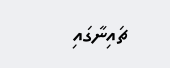ޗައިނާގައި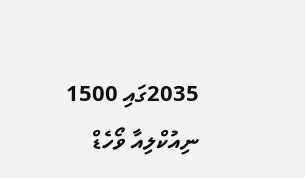2035ގައި 1500 ނިއުކްލިއާ ވޯހެޑް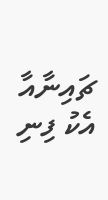ޗައިނާއާ އެކު ފިނި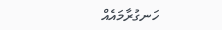ހަނގުރާމައެއް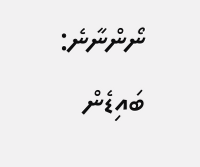ނޯންނާނެ: ބައިޑެން